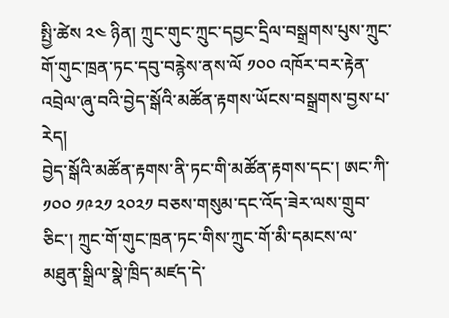སྤྱི་ཚེས ༢༤ ཉིན། ཀྲུང་གུང་ཀྲུང་དབྱང་དྲིལ་བསྒྲགས་པུས་ཀྲུང་གོ་གུང་ཁྲན་ཏང་དབུ་བརྙེས་ནས་ལོ ༡༠༠ འཁོར་བར་རྟེན་འབྲེལ་ཞུ་བའི་བྱེད་སྒོའི་མཚོན་རྟགས་ཡོངས་བསྒྲགས་བྱས་པ་རེད།
བྱེད་སྒོའི་མཚོན་རྟགས་ནི་ཏང་གི་མཚོན་རྟགས་དང་། ཨང་ཀི་ ༡༠༠ ༡༩༢༡ ༢༠༢༡ བཅས་གསུམ་དང་འོད་ཟེར་ལས་གྲུབ་ཅིང་། ཀྲུང་གོ་གུང་ཁྲན་ཏང་གིས་ཀྲུང་གོ་མི་དམངས་ལ་མཐུན་སྒྲིལ་སྣེ་ཁྲིད་མཛད་དེ་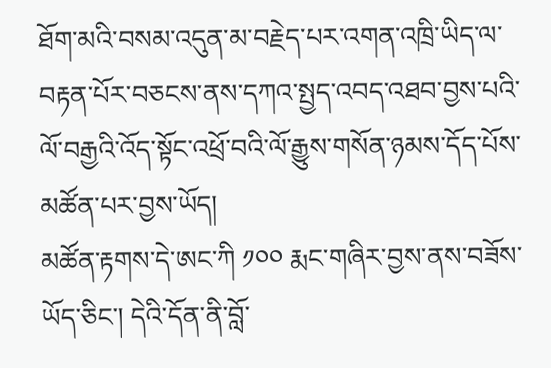ཐོག་མའི་བསམ་འདུན་མ་བརྗེད་པར་འགན་འཁྲི་ཡིད་ལ་བརྟན་པོར་བཅངས་ནས་དཀའ་སྤྱད་འབད་འཐབ་བྱས་པའི་ལོ་བརྒྱའི་འོད་སྟོང་འཕྲོ་བའི་ལོ་རྒྱུས་གསོན་ཉམས་དོད་པོས་མཚོན་པར་བྱས་ཡོད།
མཚོན་རྟགས་དེ་ཨང་ཀི ༡༠༠ རྨང་གཞིར་བྱས་ནས་བཟོས་ཡོད་ཅིང་། དེའི་དོན་ནི་བློ་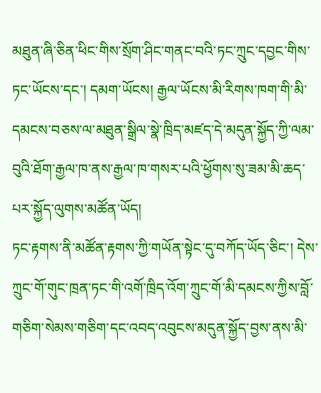མཐུན་ཞི་ཅིན་ཕིང་གིས་སྲོག་ཤིང་གནང་བའི་ཏང་ཀྲུང་དབྱང་གིས་ཏང་ཡོངས་དང་། དམག་ཡོངས། རྒྱལ་ཡོངས་མི་རིགས་ཁག་གི་མི་དམངས་བཅས་ལ་མཐུན་སྒྲིལ་སྣེ་ཁྲིད་མཛད་དེ་མདུན་སྐྱོད་ཀྱི་ལམ་བུའི་ཐོག་རྒྱལ་ཁ་ནས་རྒྱལ་ཁ་གསར་པའི་ཕྱོགས་སུ་ཟམ་མི་ཆད་པར་སྐྱོད་ལུགས་མཚོན་ཡོད།
ཏང་རྟགས་ནི་མཚོན་རྟགས་ཀྱི་གཡོན་སྟེང་དུ་བཀོད་ཡོད་ཅིང་། དེས་ཀྲུང་གོ་གུང་ཁྲན་ཏང་གི་འགོ་ཁྲིད་འོག་ཀྲུང་གོ་མི་དམངས་ཀྱིས་བློ་གཅིག་སེམས་གཅིག་དང་འབད་འབུངས་མདུན་སྐྱོད་བྱས་ནས་མི་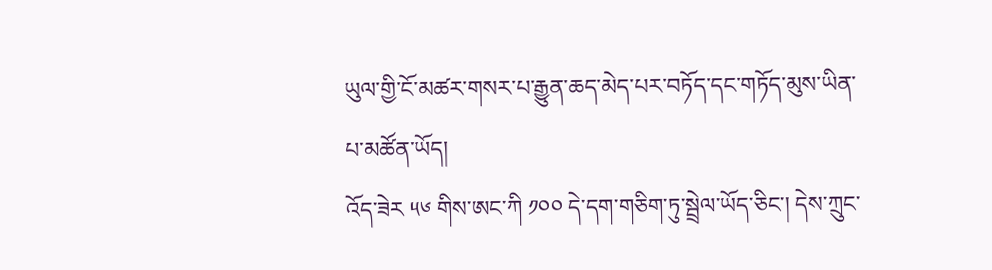ཡུལ་གྱི་ངོ་མཚར་གསར་པ་རྒྱུན་ཆད་མེད་པར་བཏོད་དང་གཏོད་མུས་ཡིན་པ་མཚོན་ཡོད།
འོད་ཟེར ༥༦ གིས་ཨང་ཀི ༡༠༠ དེ་དག་གཅིག་ཏུ་སྦྲེལ་ཡོད་ཅིང་། དེས་ཀྲུང་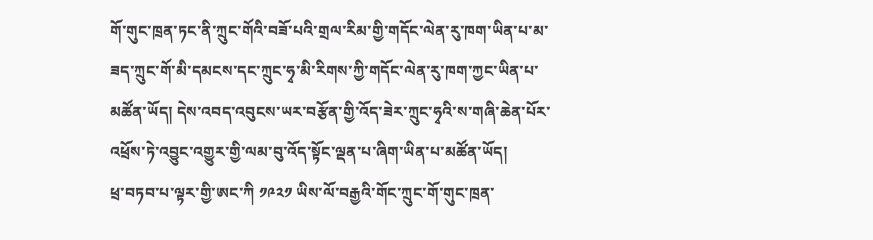གོ་གུང་ཁྲན་ཏང་ནི་ཀྲུང་གོའི་བཟོ་པའི་གྲལ་རིམ་གྱི་གདོང་ལེན་རུ་ཁག་ཡིན་པ་མ་ཟད་ཀྲུང་གོ་མི་དམངས་དང་ཀྲུང་ཧྭ་མི་རིགས་ཀྱི་གདོང་ལེན་རུ་ཁག་ཀྱང་ཡིན་པ་མཚོན་ཡོད། དེས་འབད་འབུངས་ཡར་བརྩོན་གྱི་འོད་ཟེར་ཀྲུང་ཧྭའི་ས་གཞི་ཆེན་པོར་འཕྲོས་ཏེ་འབྱུང་འགྱུར་གྱི་ལམ་བུ་འོད་སྟོང་ལྡན་པ་ཞིག་ཡིན་པ་མཚོན་ཡོད།
ཕྲ་བཏབ་པ་ལྟར་གྱི་ཨང་ཀི ༡༩༢༡ ཡིས་ལོ་བརྒྱའི་གོང་ཀྲུང་གོ་གུང་ཁྲན་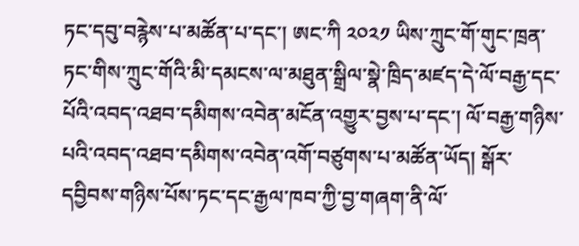ཏང་དབུ་བརྙེས་པ་མཚོན་པ་དང་། ཨང་ཀི ༢༠༢༡ ཡིས་ཀྲུང་གོ་གུང་ཁྲན་ཏང་གིས་ཀྲུང་གོའི་མི་དམངས་ལ་མཐུན་སྒྲིལ་སྣེ་ཁྲིད་མཛད་དེ་ལོ་བརྒྱ་དང་པོའི་འབད་འཐབ་དམིགས་འབེན་མངོན་འགྱུར་བྱས་པ་དང་། ལོ་བརྒྱ་གཉིས་པའི་འབད་འཐབ་དམིགས་འབེན་འགོ་བཙུགས་པ་མཚོན་ཡོད། སྒོར་དབྱིབས་གཉིས་པོས་ཏང་དང་རྒྱལ་ཁབ་ཀྱི་བྱ་གཞག་ནི་ལོ་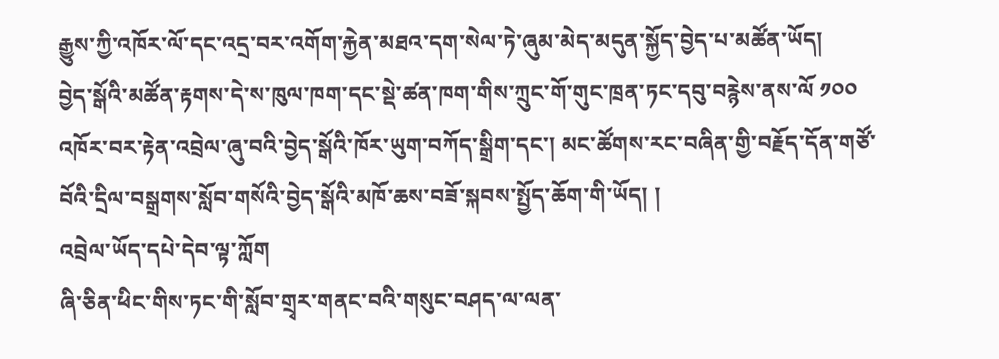རྒྱུས་ཀྱི་འཁོར་ལོ་དང་འདྲ་བར་འགོག་རྐྱེན་མཐའ་དག་སེལ་ཏེ་ཞུམ་མེད་མདུན་སྐྱོད་བྱེད་པ་མཚོན་ཡོད།
བྱེད་སྒོའི་མཚོན་རྟགས་དེ་ས་ཁུལ་ཁག་དང་སྡེ་ཚན་ཁག་གིས་ཀྲུང་གོ་གུང་ཁྲན་ཏང་དབུ་བརྙེས་ནས་ལོ ༡༠༠ འཁོར་བར་རྟེན་འབྲེལ་ཞུ་བའི་བྱེད་སྒོའི་ཁོར་ཡུག་བཀོད་སྒྲིག་དང་། མང་ཚོགས་རང་བཞིན་གྱི་བརྗོད་དོན་གཙོ་བོའི་དྲིལ་བསྒྲགས་སློབ་གསོའི་བྱེད་སྒོའི་མཁོ་ཆས་བཟོ་སྐབས་སྤྱོད་ཆོག་གི་ཡོད། །
འབྲེལ་ཡོད་དཔེ་དེབ་ལྟ་ཀློག
ཞི་ཅིན་ཕིང་གིས་ཏང་གི་སློབ་གྲྭར་གནང་བའི་གསུང་བཤད་ལ་ལན་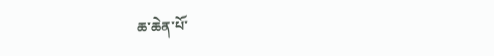ཆ་ཆེན་པོ་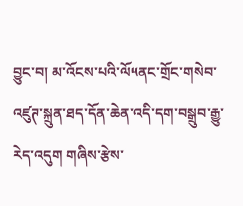བྱུང་བ། མ་འོངས་པའི་ལོ༥ནང་གྲོང་གསེབ་འཛུཊ་སྐྲུན་ཐད་དོན་ཆེན་འདི་དག་བསྒྲུབ་རྒྱུ་རེད་འདུག གཞིས་རྩེས་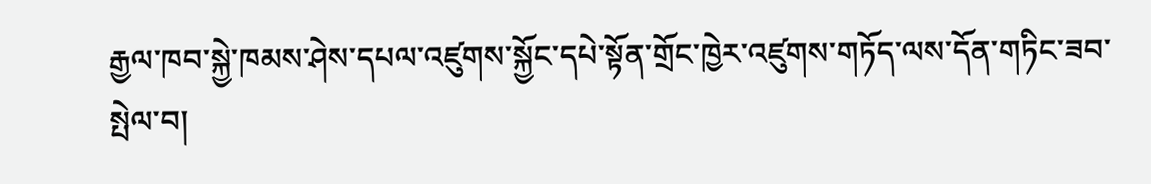རྒྱལ་ཁབ་སྐྱེ་ཁམས་ཤེས་དཔལ་འཛུགས་སྐྱོང་དཔེ་སྟོན་གྲོང་ཁྱེར་འཛུགས་གཏོད་ལས་དོན་གཏིང་ཟབ་སྤེལ་བ།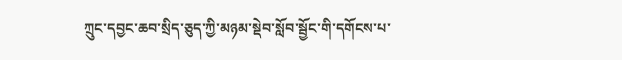ཀྲུང་དབྱང་ཆབ་སྲིད་ཅུད་ཀྱི་མཉམ་སྡེབ་སློབ་སྦྱོང་གི་དགོངས་པ་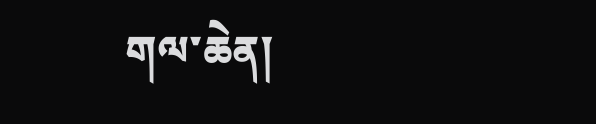གལ་ཆེན།